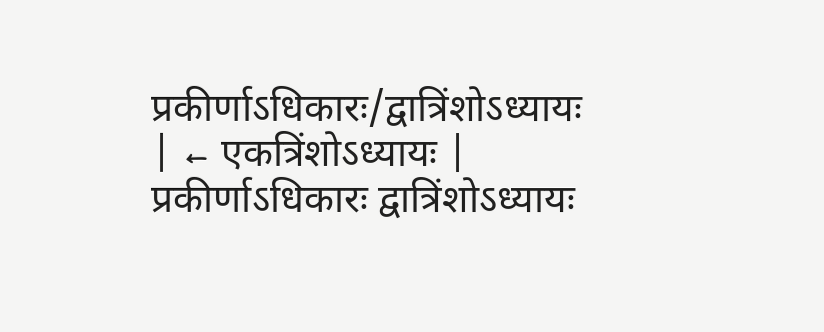प्रकीर्णाऽधिकारः/द्वात्रिंशोऽध्यायः
| ← एकत्रिंशोऽध्यायः | प्रकीर्णाऽधिकारः द्वात्रिंशोऽध्यायः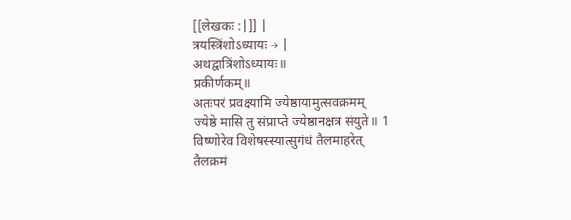[[लेखकः :|]] |
त्रयस्त्रिंशोऽध्यायः → |
अथद्वात्रिंशोऽध्यायः॥
प्रकीर्णकम्॥
अतःपरं प्रवक्ष्यामि ज्येष्ठायामुत्सवक्रमम्
ज्येष्ठे मासि तु संप्राप्ते ज्येष्ठानक्षत्र संयुते॥ 1
विष्णोरेव विशेषस्स्यात्सुगंधं तैलमाहरेत्
तैलक्रमं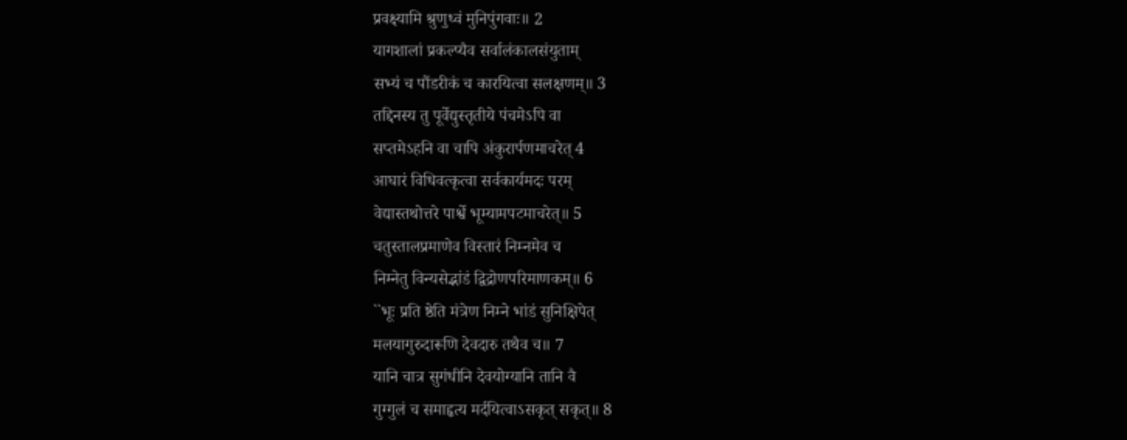प्रवक्ष्यामि श्रुणुध्वं मुनिपुंगवाः॥ 2
यागशालां प्रकल्प्यैव सर्वालंकालसंयुताम्
सभ्यं च पौंडरीकं च कारयित्वा सलक्षणम्॥ 3
तद्दिनस्य तु पूर्वेद्युस्तृतीये पंचमेऽपि वा
सप्तमेऽहनि वा चापि अंकुरार्पणमाचरेत् 4
आघारं विधिवत्कृत्वा सर्वकार्यमदः परम्
वेद्यास्तथोत्तरे पार्श्वे भूम्यामपटमाचरेत्॥ 5
चतुस्तालप्रमाणेव विस्तारं निम्नमेव च
निम्नेतु विन्यसेद्भांडं द्विद्रोणपरिमाणकम्॥ 6
``भूः प्रति ष्ठेति मंत्रेण निम्ने भांडं सुनिक्षिपेत्
मलयागुरुदारूणि देवदारु तथैव च॥ 7
यानि चात्र सुगंधीनि देवयोग्यानि तानि वै
गुग्गुलं च समाहृत्य मर्दयित्वाऽसकृत् सकृत्॥ 8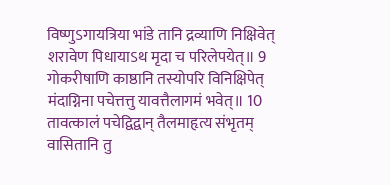विष्णुऽगायत्रिया भांडे तानि द्रव्याणि निक्षिवेत्
शरावेण पिधायाऽथ मृदा च परिलेपयेत्॥ 9
गोकरीषाणि काष्ठानि तस्योपरि विनिक्षिपेत्
मंदाग्निना पचेत्तत्तु यावत्तैलागमं भवेत्॥ 10
तावत्कालं पचेद्विद्वान् तैलमाहृत्य संभृतम्
वासितानि तु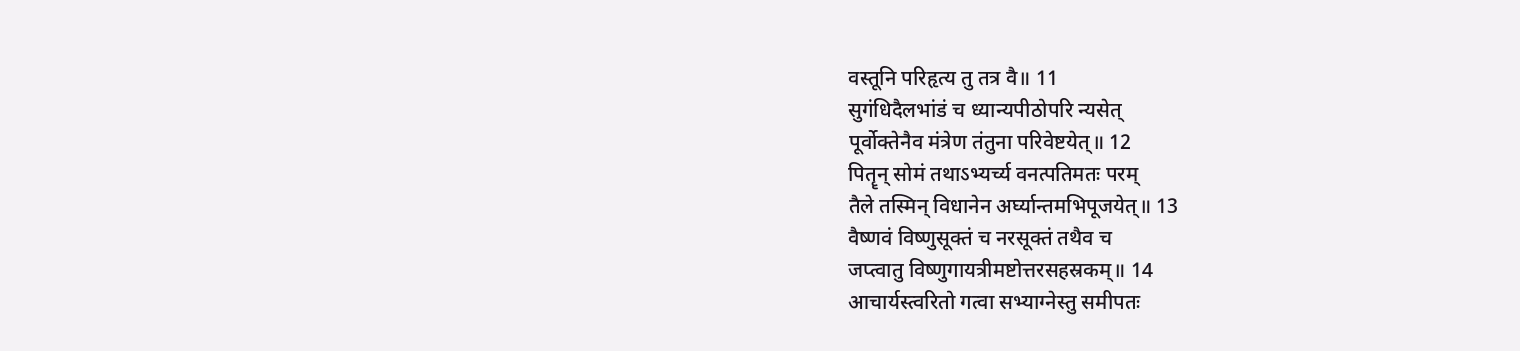वस्तूनि परिहृत्य तु तत्र वै॥ 11
सुगंधिदैलभांडं च ध्यान्यपीठोपरि न्यसेत्
पूर्वोक्तेनैव मंत्रेण तंतुना परिवेष्टयेत्॥ 12
पितॄन् सोमं तथाऽभ्यर्च्य वनत्पतिमतः परम्
तैले तस्मिन् विधानेन अर्घ्यान्तमभिपूजयेत्॥ 13
वैष्णवं विष्णुसूक्तं च नरसूक्तं तथैव च
जप्त्वातु विष्णुगायत्रीमष्टोत्तरसहस्रकम्॥ 14
आचार्यस्त्वरितो गत्वा सभ्याग्नेस्तु समीपतः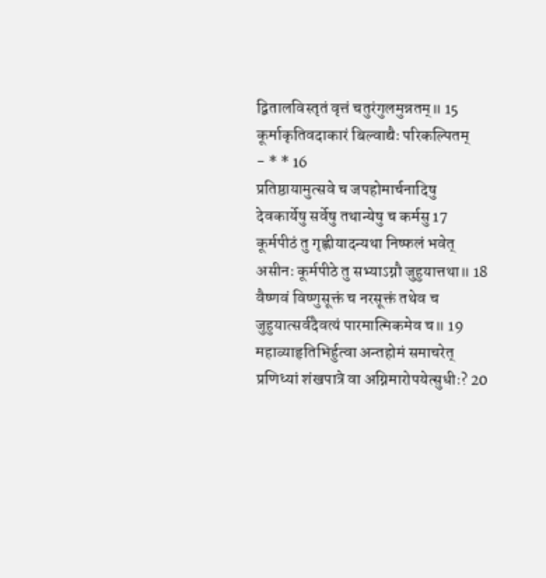द्वितालविस्तृतं वृत्तं चतुरंगुलमुन्नतम्॥ 15
कूर्माकृतिवदाकारं बिल्वाद्यैः परिकल्पितम्
- * * 16
प्रतिष्ठायामुत्सवे च जपहोमार्चनादिषु
देवकार्येषु सर्वेषु तथान्येषु च कर्मसु 17
कूर्मपीठं तु गृह्णीयादन्यथा निष्फलं भवेत्
असीनः कूर्मपीठे तु सभ्याऽग्नौ जुहुयात्तथा॥ 18
वैष्णवं विष्णुसूक्तं च नरसूक्तं तथेव च
जुहुयात्सर्वदैवत्यं पारमात्मिकमेव च॥ 19
महाव्याहृतिभिर्हुत्वा अन्तहोमं समाचरेत्
प्रणिध्यां शंखपात्रे वा अग्निमारोपयेत्सुधीः? 20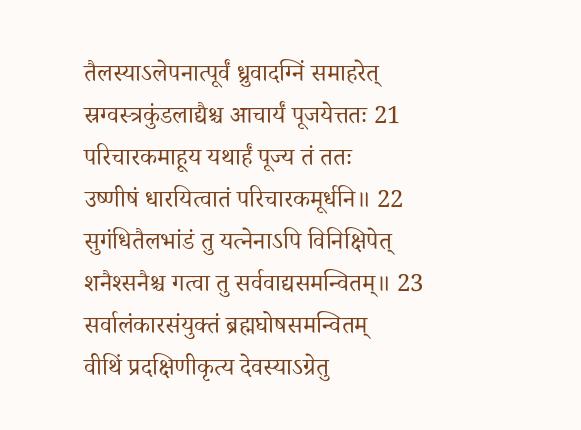तैलस्याऽलेपनात्पूर्वं ध्रुवादग्निं समाहरेत्
स्रग्वस्त्रकुंडलाद्यैश्च आचार्यं पूजयेत्ततः 21
परिचारकमाहूय यथार्हं पूज्य तं ततः
उष्णीषं धारयित्वातं परिचारकमूर्धनि॥ 22
सुगंधितैलभांडं तु यत्नेनाऽपि विनिक्षिपेत्
शनैश्सनैश्च गत्वा तु सर्ववाद्यसमन्वितम्॥ 23
सर्वालंकारसंयुक्तं ब्रह्मघोषसमन्वितम्
वीथिं प्रदक्षिणीकृत्य देवस्याऽग्रेतु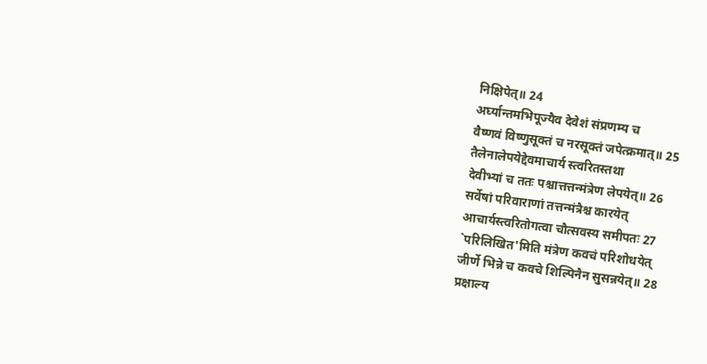निक्षिपेत्॥ 24
अर्घ्यान्तमभिपूज्यैव देवेशं संप्रणम्य च
वैष्णवं विष्णुसूक्तं च नरसूक्तं जपेत्क्रमात्॥ 25
तैलेनालेपयेद्देवमाचार्य स्त्वरितस्तथा
देवीभ्यां च ततः पश्चात्तत्तन्मंत्रेण लेपयेत्॥ 26
सर्वेषां परिवाराणां तत्तन्मंत्रैश्च कारयेत्
आचार्यस्त्वरितोगत्वा चौत्सवस्य समीपतः 27
`परिलिखित'मिति मंत्रेण कवचं परिशोधयेत्
जीर्णे भिन्ने च कवचे शिल्पिनैन सुसन्नयेत्॥ 28
प्रक्षाल्य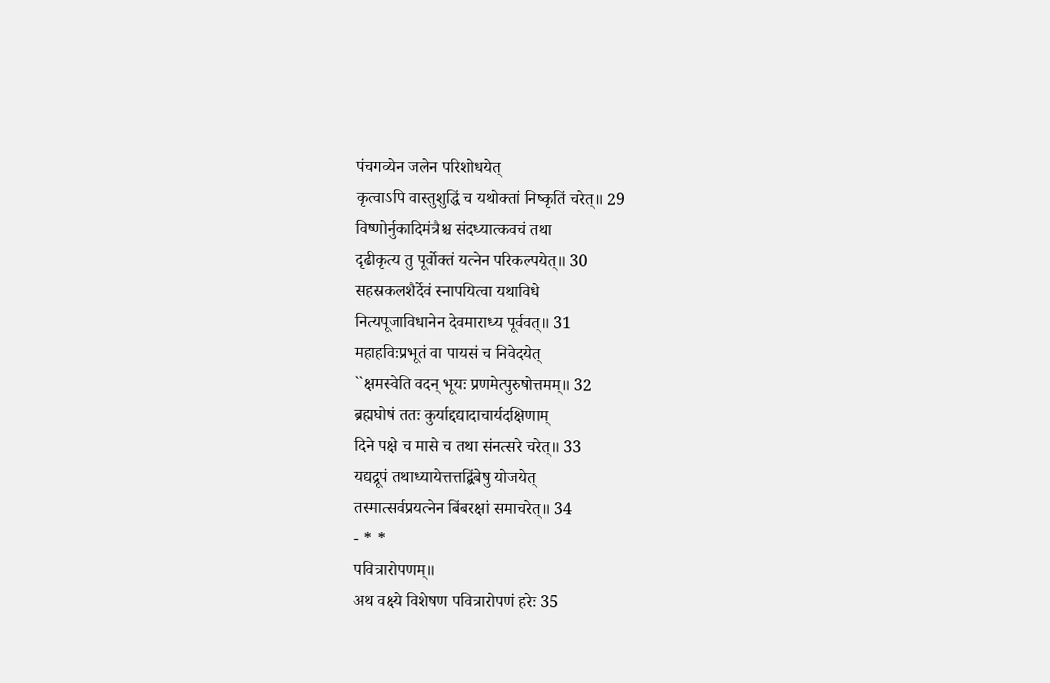पंचगव्येन जलेन परिशोधयेत्
कृत्वाऽपि वास्तुशुद्धिं च यथोक्तां निष्कृतिं चरेत्॥ 29
विष्णोर्नुकादिमंत्रैश्च संदध्यात्कवचं तथा
दृढीकृत्य तु पूर्वोक्तं यत्नेन परिकल्पयेत्॥ 30
सहस्रकलशैर्देवं स्नापयित्वा यथाविधे
नित्यपूजाविधानेन देवमाराध्य पूर्ववत्॥ 31
महाहविःप्रभूतं वा पायसं च निवेदयेत्
``क्षमस्वेति वदन् भूयः प्रणमेत्पुरुषोत्तमम्॥ 32
ब्रह्मघोषं ततः कुर्याद्दद्यादाचार्यदक्षिणाम्
दिने पक्षे च मासे च तथा संनत्सरे चरेत्॥ 33
यद्यद्रूपं तथाध्यायेत्तत्तद्बिंबेषु योजयेत्
तस्मात्सर्वप्रयत्नेन बिंबरक्षां समाचरेत्॥ 34
- * *
पवित्रारोपणम्॥
अथ वक्ष्ये विशेषण पवित्रारोपणं हरेः 35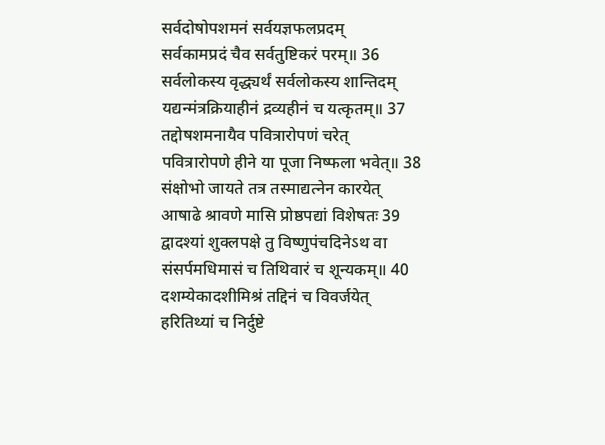सर्वदोषोपशमनं सर्वयज्ञफलप्रदम्
सर्वकामप्रदं चैव सर्वतुष्टिकरं परम्॥ 36
सर्वलोकस्य वृद्ध्यर्थं सर्वलोकस्य शान्तिदम्
यद्यन्मंत्रक्रियाहीनं द्रव्यहीनं च यत्कृतम्॥ 37
तद्दोषशमनायैव पवित्रारोपणं चरेत्
पवित्रारोपणे हीने या पूजा निष्फला भवेत्॥ 38
संक्षोभो जायते तत्र तस्माद्यत्नेन कारयेत्
आषाढे श्रावणे मासि प्रोष्ठपद्यां विशेषतः 39
द्वादश्यां शुक्लपक्षे तु विष्णुपंचदिनेऽथ वा
संसर्पमधिमासं च तिथिवारं च शून्यकम्॥ 40
दशम्येकादशीमिश्रं तद्दिनं च विवर्जयेत्
हरितिथ्यां च निर्दुष्टे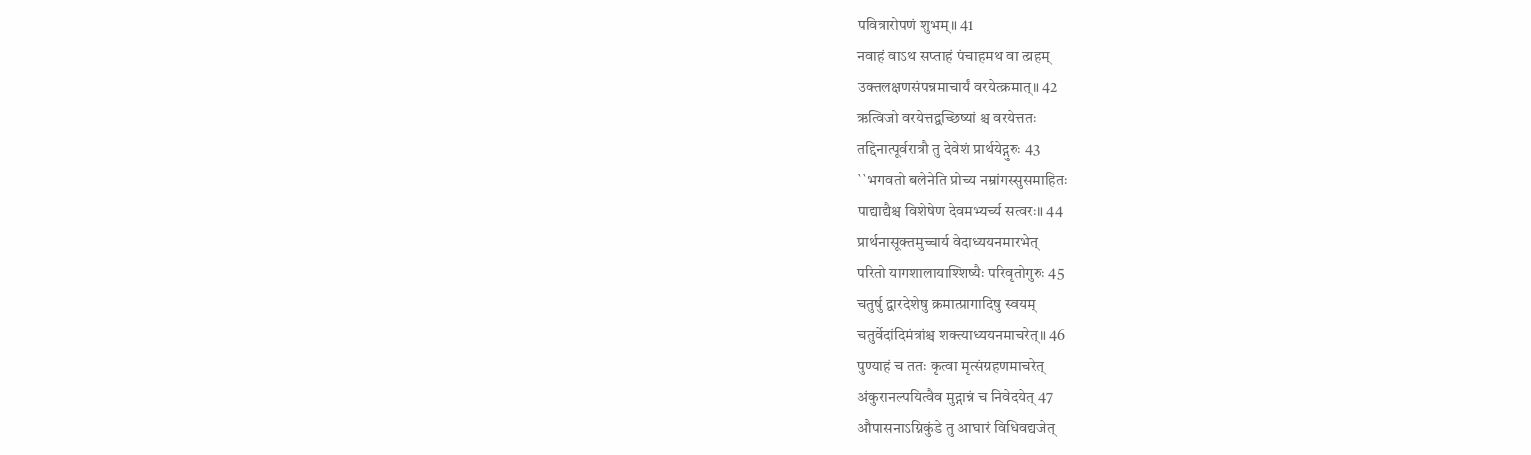पवित्रारोपणं शुभम्॥ 41
नवाहं वाऽथ सप्ताहं पंचाहमथ वा त्य्रहम्
उक्तलक्षणसंपन्नमाचार्यं वरयेत्क्रमात्॥ 42
ऋत्विजो वरयेत्तद्वच्छिष्यां श्च वरयेत्ततः
तद्दिनात्पूर्वरात्रौ तु देवेशं प्रार्थयेद्गुरुः 43
``भगवतो बलेनेति प्रोच्य नम्रांगस्सुसमाहितः
पाद्याद्यैश्च विशेषेण देवमभ्यर्च्य सत्वरः॥ 44
प्रार्थनासूक्तमुच्चार्य वेदाध्ययनमारभेत्
परितो यागशालायाश्शिष्यैः परिवृतोगुरुः 45
चतुर्षु द्वारदेशेषु क्रमात्प्रागादिषु स्वयम्
चतुर्वेदांदिमंत्रांश्च शक्त्याध्ययनमाचरेत्॥ 46
पुण्याहं च ततः कृत्वा मृत्संग्रहणमाचरेत्
अंकुरानल्पयित्वैव मुद्गान्नं च निवेदयेत् 47
औपासनाऽग्निकुंडे तु आघारं विधिवद्यजेत्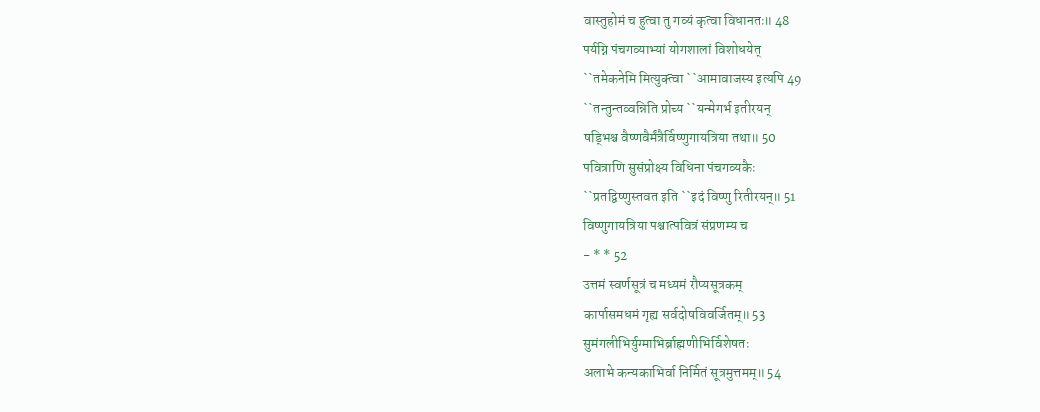वास्तुहोमं च हुत्वा तु गव्यं कृत्वा विधानतः॥ 48
पर्यग्नि पंचगव्याभ्यां योगशालां विशोधयेत्
``तमेकनेमि मित्युक्त्वा ``आमावाजस्य इत्यपि 49
``तन्तुन्तव्वन्निति प्रोच्य ``यन्मेगर्भ इतीरयन्
षड्भिश्च वैष्णवैर्मंत्रैर्विष्णुगायत्रिया तथा॥ 50
पवित्राणि सुसंप्रोक्ष्य विधिना पंचगव्यकैः
``प्रतद्विष्णुस्तवत इति ``इदं विष्णु रितीरयन्॥ 51
विष्णुगायत्रिया पश्चात्पवित्रं संप्रणम्य च
- * * 52
उत्तमं स्वर्णसूत्रं च मध्यमं रौप्यसूत्रकम्
कार्पासमधमं गृह्य सर्वदोषविवर्जितम्॥ 53
सुमंगलीभिर्युग्माभिर्ब्राह्मणीभिर्विशेषतः
अलाभे कन्यकाभिर्वा निर्मितं सूत्रमुत्तमम्॥ 54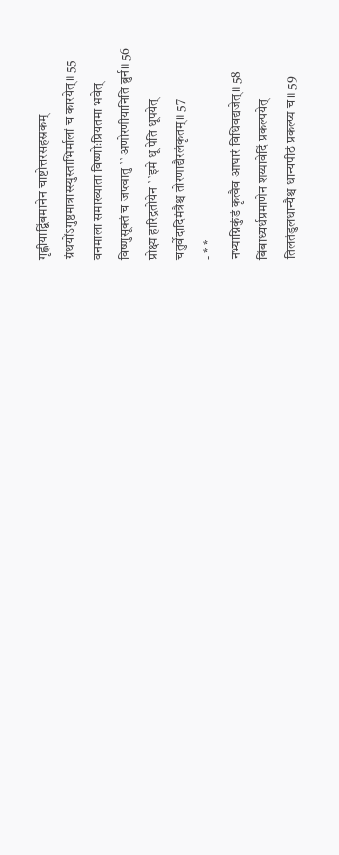गृह्णीयाद्बिंबमानेन चाष्टोत्तरसहस्रकम्
ग्रंथयोंऽगुष्ठमात्रास्स्युस्ताभिर्मालां च कारयेत्॥ 55
वनमाला समाख्याता विष्णोःप्रियतमा भवेत्
विष्णुसूक्तं च जप्त्वातु ``अणोरणीयानिति ब्रुर्न॥ 56
प्रोक्ष्य हारिद्रतोयेन ``इमे धू पेति धूपयेत्
चतुर्वेदादिमंत्रैश्च तोरणाद्यैरलंकृतम्॥ 57
- * *
नभ्याग्निकुंडं कृत्वैव आघारं विधिवद्यजेत्॥ 58
बिंबाध्यर्धप्रमाणेन शय्यावेदिं प्रकल्पयेत्
तिलतंडुलधान्यैश्च धान्यपीठं प्रकल्प्य च॥ 59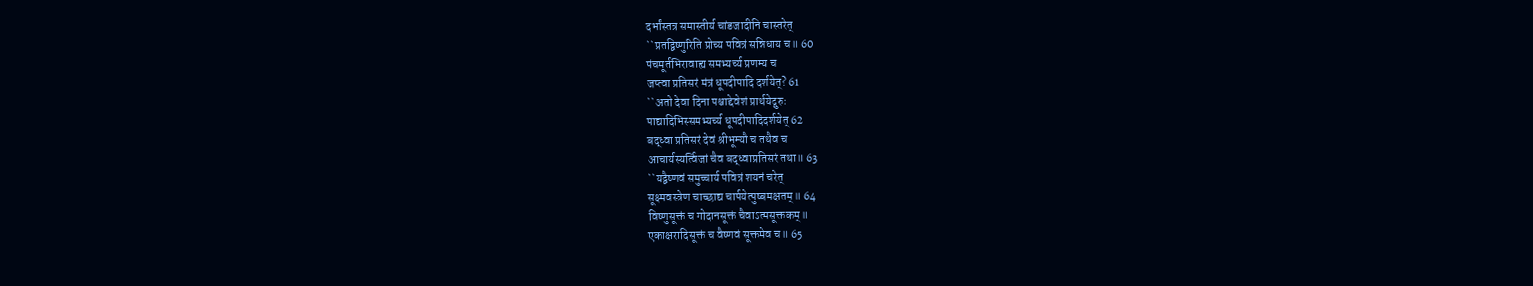दर्भांस्तत्र समास्तीर्य चांडजादीनि चास्तरेत्
``प्रतद्विष्णुरिति प्रोच्य पवित्रं सन्निधाय च॥ 60
पंचमूर्तभिरावाह्य समभ्यर्च्य प्रणम्य च
जप्त्वा प्रतिसरं मंत्रं धूपदीपादि दर्शयेत्? 61
``अतो देवा दिना पश्चाद्देवेशं प्रार्थयेद्गुरुः
पाद्यादिभिस्समभ्यर्च्य धूपदीपादिदर्शयेत् 62
बद्ध्वा प्रतिसरं देवं श्रीभूम्यौ च तथैव च
आचार्यस्यर्त्विजां चैव बद्ध्वाप्रतिसरं तथा॥ 63
``यद्वैष्णवं समुच्चार्य पवित्रं शयनं चरेत्
सूक्ष्मवस्त्रेण चाच्छाद्य चार्पयेत्पुष्बमक्षतम्॥ 64
विष्णुसूक्तं च गोदानसूक्तं चैवाऽत्मसूक्तकम्॥
एकाक्षरादिसूक्तं च वैष्णवं सूक्तमेव च॥ 65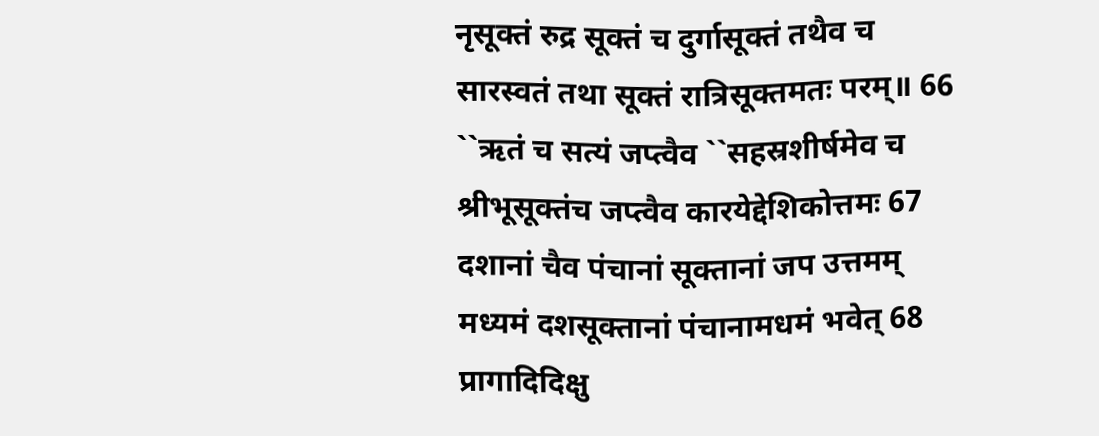नृसूक्तं रुद्र सूक्तं च दुर्गासूक्तं तथैव च
सारस्वतं तथा सूक्तं रात्रिसूक्तमतः परम्॥ 66
``ऋतं च सत्यं जप्त्वैव ``सहस्रशीर्षमेव च
श्रीभूसूक्तंच जप्त्वैव कारयेद्देशिकोत्तमः 67
दशानां चैव पंचानां सूक्तानां जप उत्तमम्
मध्यमं दशसूक्तानां पंचानामधमं भवेत् 68
प्रागादिदिक्षु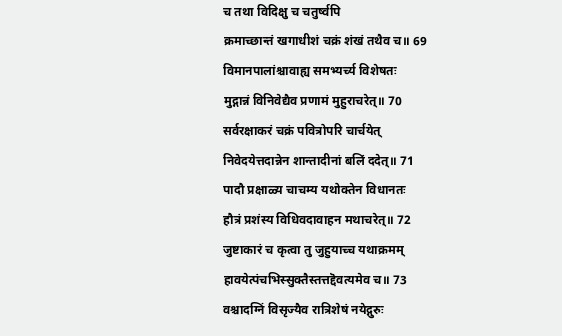च तथा विदिक्षु च चतुर्ष्वपि
क्रमाच्छान्तं खगाधीशं चक्रं शंखं तथैव च॥ 69
विमानपालांश्चावाह्य समभ्यर्च्य विशेषतः
मुद्गान्नं विनिवेद्यैव प्रणामं मुहुराचरेत्॥ 70
सर्वरक्षाकरं चक्रं पवित्रोपरि चार्चयेत्
निवेदयेत्तदान्नेन शान्तादीनां बलिं ददेत्॥ 71
पादौ प्रक्षाळ्य चाचम्य यथोक्तेन विधानतः
हौत्रं प्रशंस्य विधिवदावाहन मथाचरेत्॥ 72
जुष्टाकारं च कृत्वा तु जुहुयाच्च यथाक्रमम्
हावयेत्पंचभिस्सुक्तैस्तत्तद्दॆवत्यमेव च॥ 73
वश्चादग्निं विसृज्यैव रात्रिशेषं नयेद्गुरुः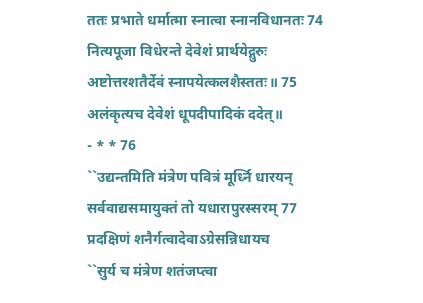ततः प्रभाते धर्मात्मा स्नात्वा स्नानविधानतः 74
नित्यपूजा विधेरन्ते देवेशं प्रार्थयेद्गुरुः
अष्टोत्तरशतैर्देवं स्नापयेत्कलशैस्ततः॥ 75
अलंकृत्यच देवेशं धूपदीपादिकं ददेत्॥
- * * 76
``उद्यन्तमिति मंत्रेण पवित्रं मूर्ध्नि धारयन्
सर्ववाद्यसमायुक्तं तो यधारापुरस्सरम् 77
प्रदक्षिणं शनैर्गत्वादेवाऽग्रेसन्निधायच
``सुर्य च मंत्रेण शतंजप्त्वा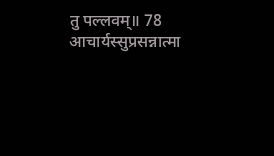तु पल्लवम्॥ 78
आचार्यस्सुप्रसन्नात्मा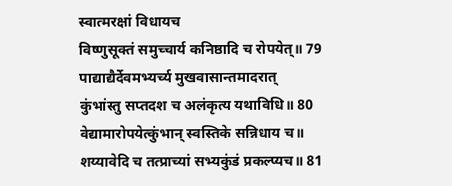स्वात्मरक्षां विधायच
विष्णुसूक्तं समुच्चार्य कनिष्ठादि च रोपयेत्॥ 79
पाद्याद्यैर्देवमभ्यर्च्य मुखवासान्तमादरात्
कुंभांस्तु सप्तदश च अलंकृत्य यथाविधि॥ 80
वेद्यामारोपयेत्कुंभान् स्वस्तिके सन्निधाय च॥
शय्यावेदि च तत्प्राच्यां सभ्यकुंडं प्रकल्प्यच॥ 81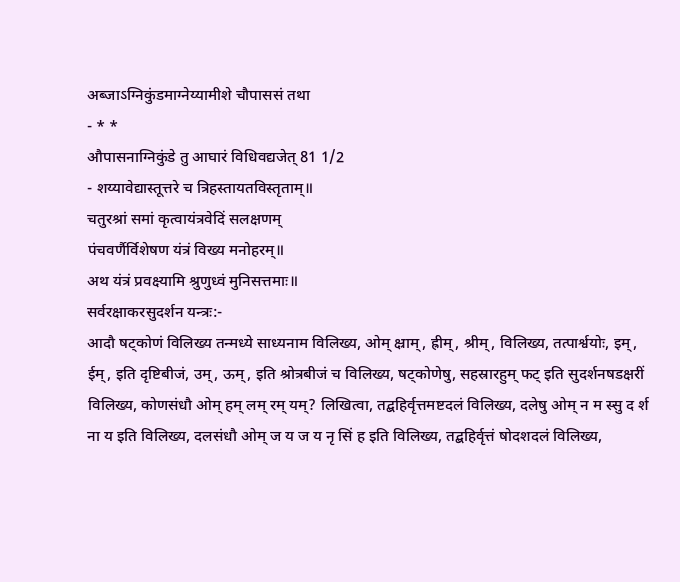अब्जाऽग्निकुंडमाग्नेय्यामीशे चौपाससं तथा
- * *
औपासनाग्निकुंडे तु आघारं विधिवद्यजेत् 81 1/2
- शय्यावेद्यास्तूत्तरे च त्रिहस्तायतविस्तृताम्॥
चतुरश्रां समां कृत्वायंत्रवेदिं सलक्षणम्
पंचवर्णैर्विशेषण यंत्रं विख्य मनोहरम्॥
अथ यंत्रं प्रवक्ष्यामि श्रुणुध्वं मुनिसत्तमाः॥
सर्वरक्षाकरसुदर्शन यन्त्रः:-
आदौ षट्कोणं विलिख्य तन्मध्ये साध्यनाम विलिख्य, ओम् क्ष्राम्, ह्रीम्, श्रीम्, विलिख्य, तत्पार्श्वयोः, इम्, ईम्, इति दृष्टिबीजं, उम्, ऊम्, इति श्रोत्रबीजं च विलिख्य, षट्कोणेषु, सहस्रारहुम् फट् इति सुदर्शनषडक्षरीं विलिख्य, कोणसंधौ ओम् हम् लम् रम् यम्? लिखित्वा, तद्बहिर्वृत्तमष्टदलं विलिख्य, दलेषु ओम् न म स्सु द र्श ना य इति विलिख्य, दलसंधौ ओम् ज य ज य नृ सिं ह इति विलिख्य, तद्बहिर्वृत्तं षोदशदलं विलिख्य,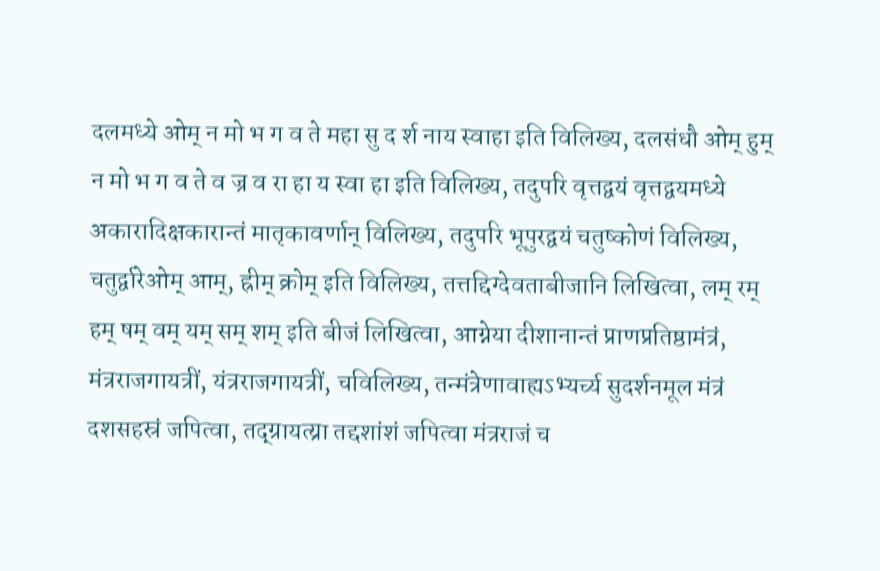दलमध्ये ओम् न मो भ ग व ते महा सु द र्श नाय स्वाहा इति विलिख्य, दलसंधौ ओम् हुम् न मो भ ग व ते व ज्र व रा हा य स्वा हा इति विलिख्य, तदुपरि वृत्तद्वयं वृत्तद्वयमध्ये अकारादिक्षकारान्तं मातृकावर्णान् विलिख्य, तदुपरि भूपुरद्वयं चतुष्कोणं विलिख्य, चतुर्द्वारेओम् आम्, ह्रीम् क्रोम् इति विलिख्य, तत्तद्दिग्देवताबीजानि लिखित्वा, लम् रम् हम् षम् वम् यम् सम् शम् इति बीजं लिखित्वा, आग्नेया दीशानान्तं प्राणप्रतिष्ठामंत्रं, मंत्रराजगायत्रीं, यंत्रराजगायत्रीं, चविलिख्य, तन्मंत्रेणावाह्यऽभ्यर्च्य सुदर्शनमूल मंत्रं दशसहस्रं जपित्वा, तद्ग्रायत्य्रा तद्दशांशं जपित्वा मंत्रराजं च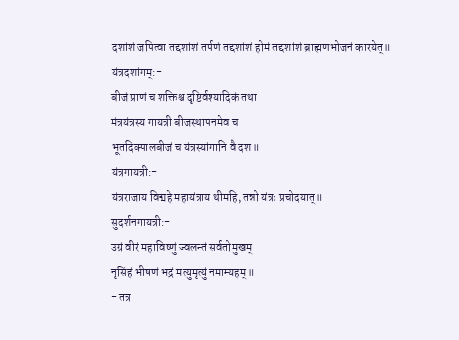दशांशं जपित्वा तद्दशांशं तर्पणं तद्दशांशं होमं तद्दशांशं ब्राह्मणभोजनं कारयेत्॥
यंत्रदशांगम्:-
बीजं प्राणं च शक्तिश्च दृष्टिर्वश्यादिकं तथा
मंत्रयंत्रस्य गायत्री बीजस्थापनमेव च
भूतदिक्पालबीजं च यंत्रस्यांगानि वै दश॥
यंत्रगायत्री:-
यंत्रराजाय विद्महे महायंत्राय थीमहि, तन्नो यंत्रः प्रचोदयात्॥
सुदर्शनगायत्री:-
उग्रं वीरं महाविष्णुं ज्वलन्तं सर्वतोमुखम्
नृसिंहं भीषणं भद्रं मत्युमृत्युं नमाम्यहम्॥
- तत्र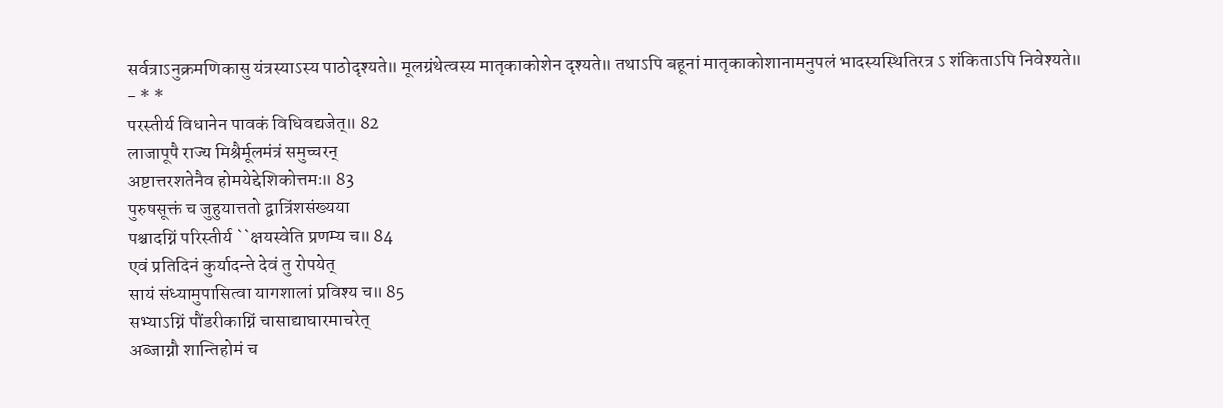सर्वत्राऽनुक्रमणिकासु यंत्रस्याऽस्य पाठोदृश्यते॥ मूलग्रंथेत्वस्य मातृकाकोशेन दृश्यते॥ तथाऽपि बहूनां मातृकाकोशानामनुपलं भादस्यस्थितिरत्र ऽ शंकिताऽपि निवेश्यते॥
- * *
परस्तीर्य विधानेन पावकं विधिवद्यजेत्॥ 82
लाजापूपै राज्य मिश्रैर्मूलमंत्रं समुच्चरन्
अष्टात्तरशतेनैव होमयेद्देशिकोत्तमः॥ 83
पुरुषसूक्तं च जुहुयात्ततो द्वात्रिंशसंख्यया
पश्चादग्निं परिस्तीर्य ``क्षयस्वेति प्रणम्य च॥ 84
एवं प्रतिदिनं कुर्यादन्ते देवं तु रोपयेत्
सायं संध्यामुपासित्वा यागशालां प्रविश्य च॥ 85
सभ्याऽग्निं पौंडरीकाग्निं चासाद्याघारमाचरेत्
अब्जाग्नौ शान्तिहोमं च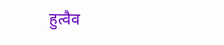हुत्वैव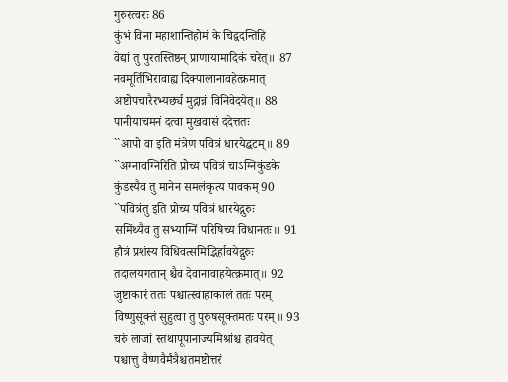गुरुरत्वरः 86
कुंभं विना महाशान्तिहोमं के चिद्वदन्तिहि
वेद्यां तु पुरतस्तिष्ठन् प्राणायामादिकं चरेत्॥ 87
नवमूर्तिभिरावाह्य दिक्पालानावहेत्क्रमात्
अष्टोपचारैरभ्यर्छ्य मुद्गान्नं विनिवेदयेत्॥ 88
पानीयाचमनं दत्वा मुखवासं ददेत्ततः
``आपो वा इति मंत्रेण पवित्रं धारयेद्घटम्॥ 89
``अग्नावग्निरिति प्रोच्य पवित्रं चाऽग्निकुंडके
कुंडस्यैव तु मानेन समलंकृत्य पावकम् 90
``पवित्रंतु इति प्रोच्य पवित्रं धारयेद्गुरुः
समिंथ्यैव तु सभ्याग्निं परिषिच्य विधानतः॥ 91
हौत्रं प्रशंस्य विधिवत्समिद्भिर्हावयेद्गुरुः
तदालयगतान् श्चैव देवानावाहयेत्क्रमात्॥ 92
जुष्टाकारं ततः पश्चात्स्वाहाकालं ततः परम्
विष्णुसूक्तं सुहुत्वा तु पुरुषसूक्तमतः परम्॥ 93
चरुं लाजां स्तथापूपानाज्यमिश्रांश्च हावयेत्
पश्चात्तु वैष्णवैर्मंत्रैश्चतमष्टोत्तरं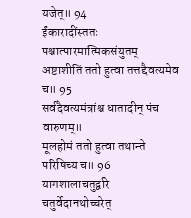यजेत्॥ 94
ईंकारादींस्ततः पश्चात्पारमात्मिकसंयुतम्
अष्टाशीतिं ततो हुत्वा तत्तद्दैवत्यमेव च॥ 95
सर्वदैवत्यमंत्रांश्च धातादीन् पंच वारुणम्॥
मूलहोमं ततो हुत्वा तथान्ते परिषिच्य च॥ 96
यागशालाचतुर्द्वारे चतुर्वेदानथोच्चरेत्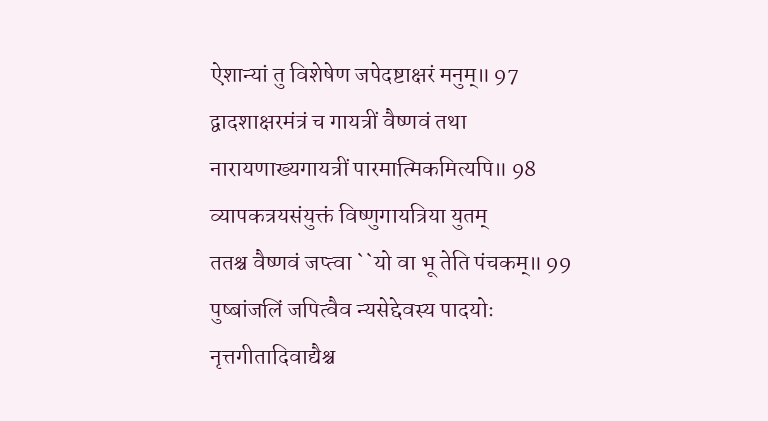ऐशान्यां तु विशेषेण जपेदष्टाक्षरं मनुम्॥ 97
द्वादशाक्षरमंत्रं च गायत्रीं वैष्णवं तथा
नारायणाख्यगायत्रीं पारमात्मिकमित्यपि॥ 98
व्यापकत्रयसंयुक्तं विष्णुगायत्रिया युतम्
ततश्च वैष्णवं जप्त्वा ``यो वा भू तेति पंचकम्॥ 99
पुष्बांजलिं जपित्वैव न्यसेद्देवस्य पादयोः
नृत्तगीतादिवाद्यैश्च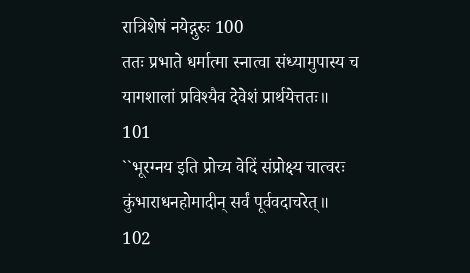रात्रिशेषं नयेद्गुरुः 100
ततः प्रभाते धर्मात्मा स्नात्वा संध्यामुपास्य च
यागशालां प्रविश्यैव देवेशं प्रार्थयेत्ततः॥ 101
``भूरग्नय इति प्रोच्य वेदिं संप्रोक्ष्य चात्वरः
कुंभाराधनहोमादीन् सर्वं पूर्ववदाचरेत्॥ 102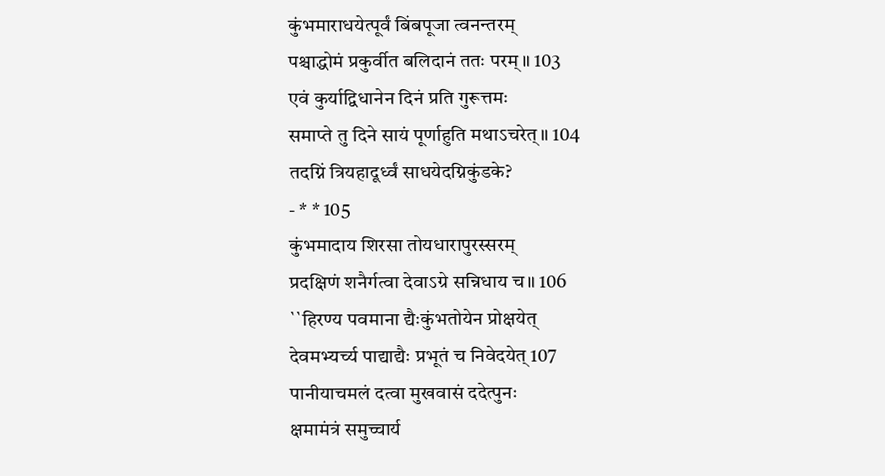कुंभमाराधयेत्पूर्वं बिंबपूजा त्वनन्तरम्
पश्चाद्धोमं प्रकुर्वीत बलिदानं ततः परम्॥ 103
एवं कुर्याद्विधानेन दिनं प्रति गुरूत्तमः
समाप्ते तु दिने सायं पूर्णाहुति मथाऽचरेत्॥ 104
तदग्निं त्रियहादूर्ध्वं साधयेदग्निकुंडके?
- * * 105
कुंभमादाय शिरसा तोयधारापुरस्सरम्
प्रदक्षिणं शनैर्गत्वा देवाऽग्रे सन्निधाय च॥ 106
``हिरण्य पवमाना द्यैःकुंभतोयेन प्रोक्षयेत्
देवमभ्यर्च्य पाद्याद्यैः प्रभूतं च निवेदयेत् 107
पानीयाचमलं दत्वा मुखवासं ददेत्पुनः
क्षमामंत्रं समुच्चार्य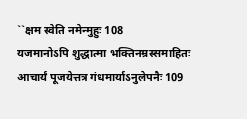``क्षम स्वेति नमेन्मुहुः 108
यजमानोऽपि शुद्धात्मा भक्तिनम्रस्समाहितः
आचार्यं पूजयेत्तत्र गंधमार्याऽनुलेपनैः 109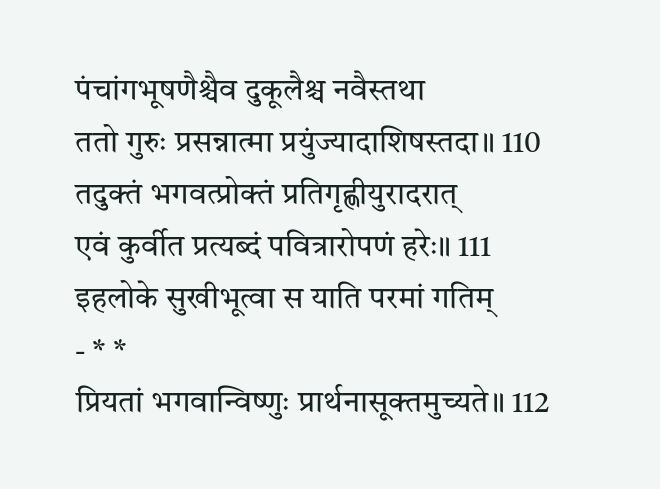पंचांगभूषणैश्चैव दुकूलैश्च नवैस्तथा
ततो गुरुः प्रसन्नात्मा प्रयुंज्यादाशिषस्तदा॥ 110
तदुक्तं भगवत्प्रोक्तं प्रतिगृह्णीयुरादरात्
एवं कुर्वीत प्रत्यब्दं पवित्रारोपणं हरेः॥ 111
इहलोके सुखीभूत्वा स याति परमां गतिम्
- * *
प्रियतां भगवान्विष्णुः प्रार्थनासूक्तमुच्यते॥ 112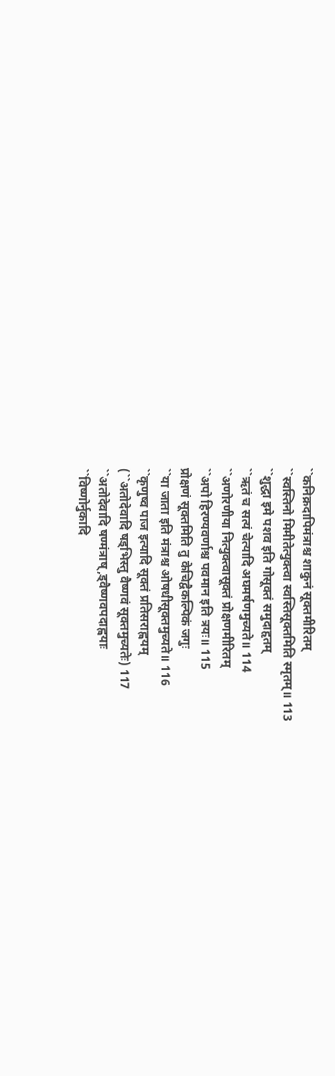``कनिक्रदापिमंत्राश्च शाकुनं सूक्तमीरितम्
``स्वस्तिनो मिमीतेत्युक्त्वा स्वस्तिसूक्तमिति स्मृतम्॥ 113
``शुद्धा इमे पशव इति गोसूक्तं समुदाहृतम्
``ऋतं च सत्यं चेत्यादि अघमर्षणमुच्यते॥ 114
``अणोरणीया नित्युक्त्वासूक्तं प्रोक्षणमीरितम्
``अपो हिरण्यवर्णाश्च पवमान इति त्रयः॥ 115
प्रोक्षणं सूक्तमिति तु केचिद्वैकल्पिकं जगुः
``या जाता इति मंत्राश्च ओषधीसूक्तमुच्यते॥ 116
``कृणुष्व पाज इत्यादि सूक्तं प्रतिसराह्वयम्
(``अतोदेवादि षड्भिस्तु वैष्णवं सूक्तमुच्यतेः) 117
``अतोदेवादि षण्मंत्राष्,ड्वैष्णवपदाह्वयाः
``विष्णोर्नुकादि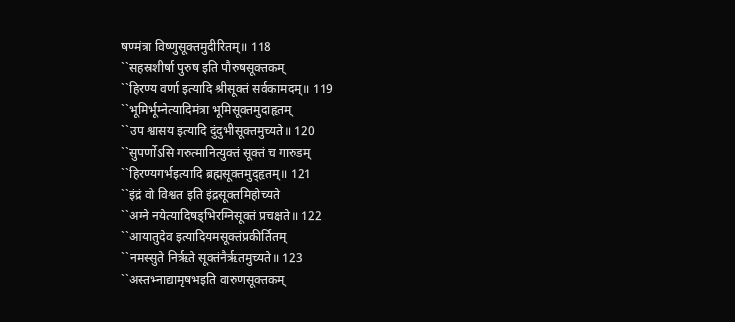षण्मंत्रा विष्णुसूक्तमुदीरितम्॥ 118
``सहस्रशीर्षा पुरुष इति पौरुषसूक्तकम्
``हिरण्य वर्णा इत्यादि श्रीसूक्तं सर्वकामदम्॥ 119
``भूमिर्भूम्नेत्यादिमंत्रा भूमिसूक्तमुदाहृतम्
``उप श्वासय इत्यादि दुंदुभीसूक्तमुच्यते॥ 120
``सुपर्णोऽसि गरुत्मानित्युक्तं सूक्तं च गारुडम्
``हिरण्यगर्भइत्यादि ब्रह्मसूक्तमुद्हृतम्॥ 121
``इंद्रं वो विश्वत इति इंद्रसूक्तमिहोच्यते
``अग्ने नयेत्यादिषड्भिरग्निसूक्तं प्रचक्षते॥ 122
``आयातुदेव इत्यादियमसूक्तंप्रकीर्तितम्
``नमस्सुते निर्ऋते सूक्तंनैरृतमुच्यते॥ 123
``अस्तभ्नाद्यामृषभइति वारुणसूक्तकम्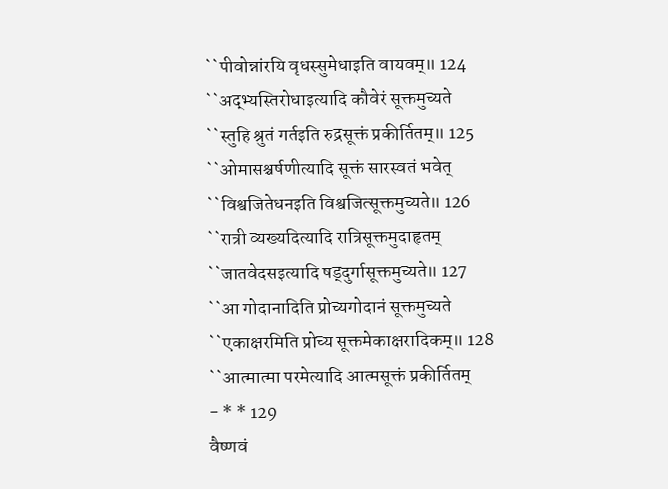``पीवोन्नांरयि वृधस्सुमेधाइति वायवम्॥ 124
``अद्भ्यस्तिरोधाइत्यादि कौवेरं सूक्तमुच्यते
``स्तुहि श्रुतं गर्तइति रुद्रसूक्तं प्रकीर्तितम्॥ 125
``ओमासश्चर्षणीत्यादि सूक्तं सारस्वतं भवेत्
``विश्वजितेधनइति विश्वजित्सूक्तमुच्यते॥ 126
``रात्री व्यख्यदित्यादि रात्रिसूक्तमुदाहृतम्
``जातवेदसइत्यादि षड्दुर्गासूक्तमुच्यते॥ 127
``आ गोदानादिति प्रोच्यगोदानं सूक्तमुच्यते
``एकाक्षरमिति प्रोच्य सूक्तमेकाक्षरादिकम्॥ 128
``आत्मात्मा परमेत्यादि आत्मसूक्तं प्रकीर्तितम्
- * * 129
वैष्णवं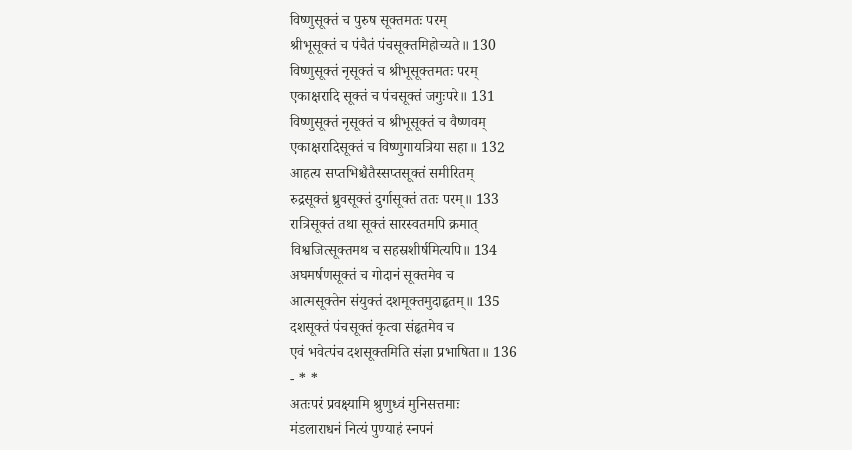विष्णुसूक्तं च पुरुष सूक्तमतः परम्
श्रीभूसूक्तं च पंचैतं पंचसूक्तमिहोच्यते॥ 130
विष्णुसूक्तं नृसूक्तं च श्रीभूसूक्तमतः परम्
एकाक्षरादि सूक्तं च पंचसूक्तं जगुःपरे॥ 131
विष्णुसूक्तं नृसूक्तं च श्रीभूसूक्तं च वैष्णवम्
एकाक्षरादिसूक्तं च विष्णुगायत्रिया सहा॥ 132
आहत्य सप्तभिश्चैतैस्सप्तसूक्तं समीरितम्
रुद्रसूक्तं ध्रुवसूक्तं दुर्गासूक्तं ततः परम्॥ 133
रात्रिसूक्तं तथा सूक्तं सारस्वतमपि क्रमात्
विश्वजित्सूक्तमथ च सहस्रशीर्षमित्यपि॥ 134
अघमर्षणसूक्तं च गोदानं सूक्तमेव च
आत्मसूक्तेन संयुक्तं दशमूक्तमुदाहृतम्॥ 135
दशसूक्तं पंचसूक्तं कृत्वा संहृतमेव च
एवं भवेत्पंच दशसूक्तमिति संज्ञा प्रभाषिता॥ 136
- * *
अतःपरं प्रवक्ष्यामि श्रुणुध्वं मुनिसत्तमाः
मंडलाराधनं नित्यं पुण्याहं स्नपनं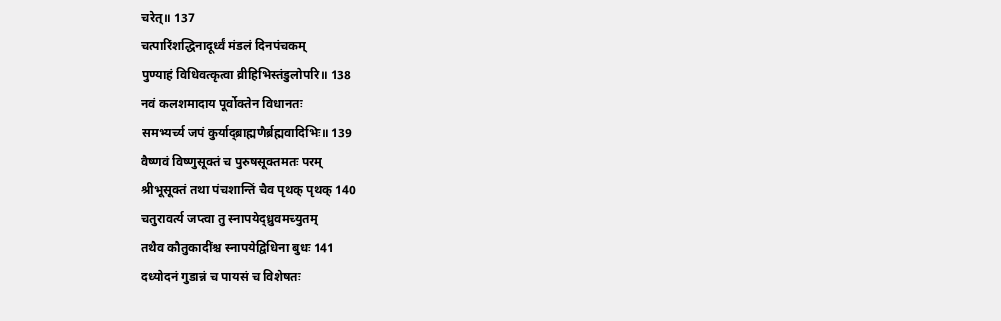चरेत्॥ 137
चत्पारिंशद्धिनादूर्ध्वं मंडलं दिनपंचकम्
पुण्याहं विधिवत्कृत्वा व्रीहिभिस्तंडुलोपरि॥ 138
नवं कलशमादाय पूर्वोक्तेन विधानतः
समभ्यर्च्य जपं कुर्याद्ब्राह्मणैर्ब्रह्मवादिभिः॥ 139
वैष्णवं विष्णुसूक्तं च पुरुषसूक्तमतः परम्
श्रीभूसूक्तं तथा पंचशान्तिं चैव पृथक् पृथक् 140
चतुरावर्त्य जप्त्वा तु स्नापयेद्ध्रुवमच्युतम्
तथैव कौतुकादींश्च स्नापयेद्विधिना बुधः 141
दध्योदनं गुडान्नं च पायसं च विशेषतः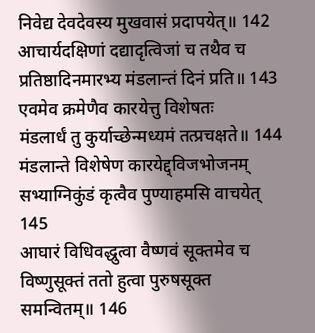निवेद्य देवदेवस्य मुखवासं प्रदापयेत्॥ 142
आचार्यदक्षिणां दद्यादृत्विजां च तथैव च
प्रतिष्ठादिनमारभ्य मंडलान्तं दिनं प्रति॥ 143
एवमेव क्रमेणैव कारयेत्तु विशेषतः
मंडलार्धं तु कुर्याच्छेन्मध्यमं तत्प्रचक्षते॥ 144
मंडलान्ते विशेषेण कारयेद्द्विजभोजनम्
सभ्याग्निकुंडं कृत्वैव पुण्याहमसि वाचयेत् 145
आघारं विधिवद्धुत्वा वैष्णवं सूक्तमेव च
विष्णुसूक्तं ततो हुत्वा पुरुषसूक्त समन्वितम्॥ 146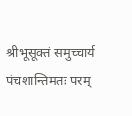श्रीभूसूक्तं समुच्चार्य पंचशान्तिमतः परम्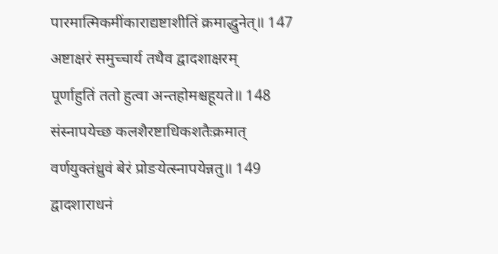पारमात्मिकमींकाराद्यष्टाशीतिं क्रमाद्धुनेत्॥ 147
अष्टाक्षरं समुच्चार्य तथैव द्वादशाक्षरम्
पूर्णाहुतिं ततो हुत्वा अन्तहोमश्चहूयते॥ 148
संस्नापयेच्छ कलशैरष्टाधिकशतैःक्रमात्
वर्णयुक्तंध्रुवं बेरं प्रोङयेत्स्नापयेन्नतु॥ 149
द्वादशाराधनं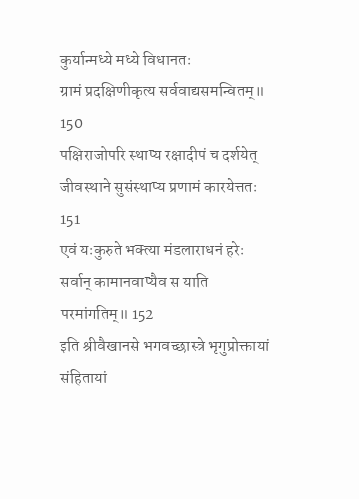कुर्यान्मध्ये मध्ये विधानतः
ग्रामं प्रदक्षिणीकृत्य सर्ववाद्यसमन्वितम्॥ 150
पक्षिराजोपरि स्थाप्य रक्षादीपं च दर्शयेत्
जीवस्थाने सुसंस्थाप्य प्रणामं कारयेत्ततः 151
एवं यःकुरुते भक्त्या मंडलाराधनं हरेः
सर्वान् कामानवाप्यैव स याति परमांगतिम्॥ 152
इति श्रीवैखानसे भगवच्छास्त्रे भृगुप्रोक्तायां संहितायां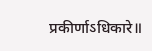प्रकीर्णाऽधिकारे॥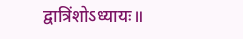द्वात्रिंशोऽध्यायः॥